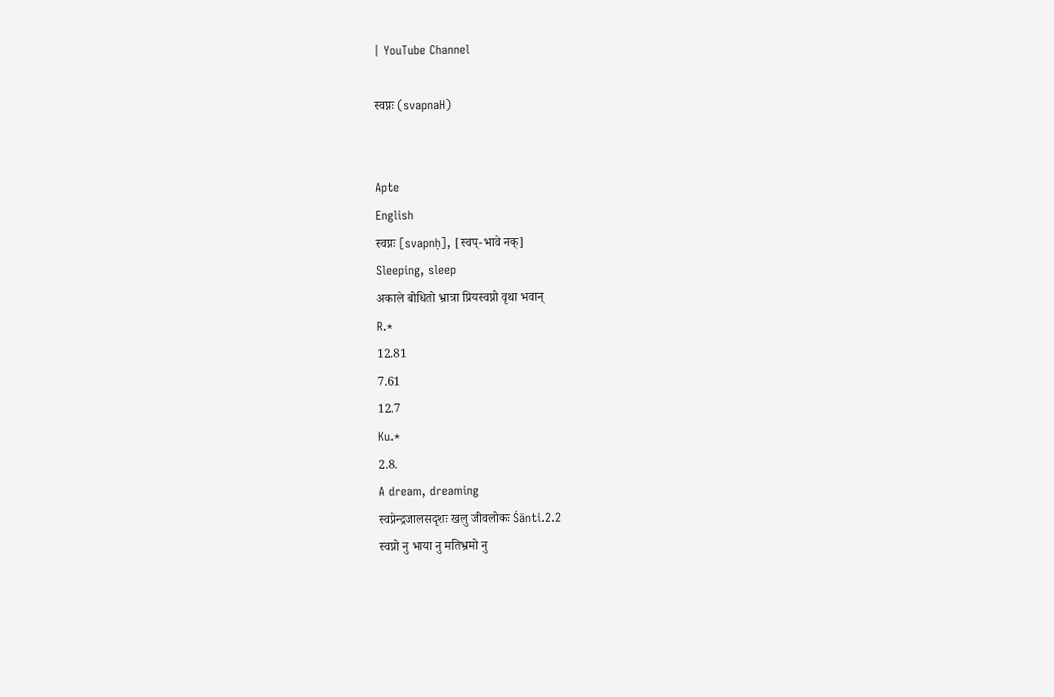| YouTube Channel

स्वप्नः (svapnaH)


Apte
English
स्वप्नः [svapnḥ], [स्वप्-भावे नक्]
Sleeping, sleep
अकाले बोधितो भ्रात्रा प्रियस्वप्नो वृथा भवान्
R.*
12.81
7.61
12.7
Ku.*
2.8.
A dream, dreaming
स्वप्नेन्द्रजालसदृशः खलु जीवलोकः Śānti.2.2
स्वप्नो नु भाया नु मतिभ्रमो नु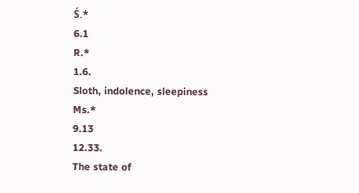Ś.*
6.1
R.*
1.6.
Sloth, indolence, sleepiness
Ms.*
9.13
12.33.
The state of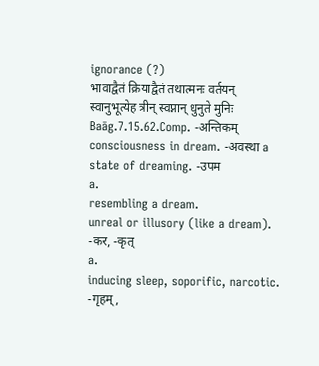ignorance (?)
भावाद्वैतं क्रियाद्वैतं तथात्मनः वर्तयन् स्वानुभूत्येह त्रीन् स्वप्नान् धुनुते मुनिः Baāg.7.15.62.Comp. -अन्तिकम् consciousness in dream. -अवस्था a state of dreaming. -उपम
a.
resembling a dream.
unreal or illusory (like a dream). -कर, -कृत्
a.
inducing sleep, soporific, narcotic. -गृहम्,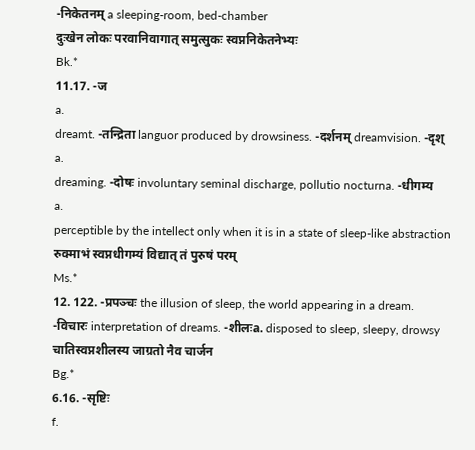-निकेतनम् a sleeping-room, bed-chamber
दुःखेन लोकः परवानिवागात् समुत्सुकः स्वप्ननिकेतनेभ्यः
Bk.*
11.17. -ज
a.
dreamt. -तन्द्रिता languor produced by drowsiness. -दर्शनम् dreamvision. -दृश्
a.
dreaming. -दोषः involuntary seminal discharge, pollutio nocturna. -धीगम्य
a.
perceptible by the intellect only when it is in a state of sleep-like abstraction
रुक्माभं स्वप्नधीगम्यं विद्यात् तं पुरुषं परम्
Ms.*
12. 122. -प्रपञ्चः the illusion of sleep, the world appearing in a dream. -विचारः interpretation of dreams. -शीलःa. disposed to sleep, sleepy, drowsy
चातिस्वप्नशीलस्य जाग्रतो नैव चार्जन
Bg.*
6.16. -सृष्टिः
f.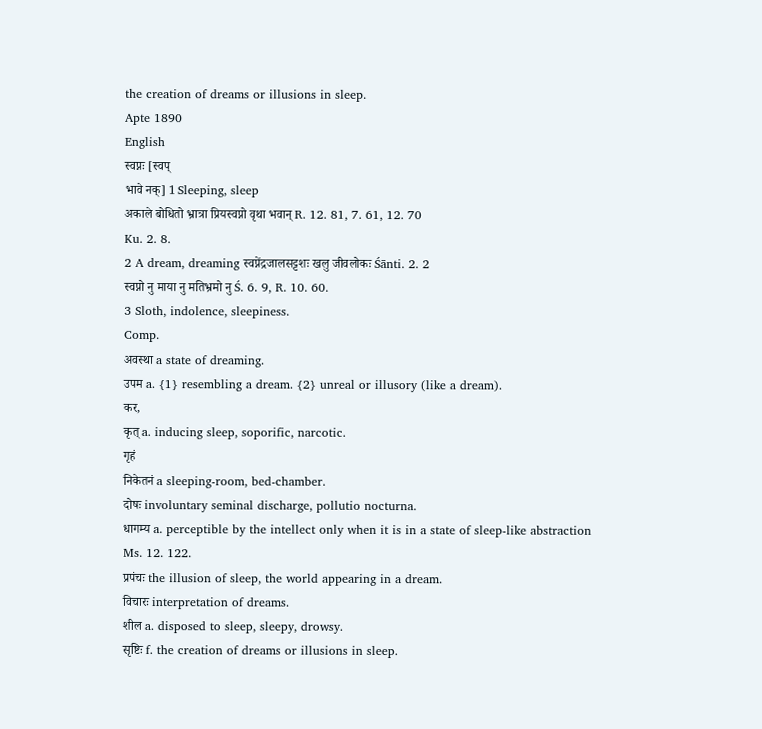the creation of dreams or illusions in sleep.
Apte 1890
English
स्वप्नः [स्वप्
भावे नक्] 1 Sleeping, sleep
अकाले बोधितो भ्रात्रा प्रियस्वप्नो वृथा भवान् R. 12. 81, 7. 61, 12. 70
Ku. 2. 8.
2 A dream, dreaming स्वप्नेंद्रजालसट्टशः खलु जीवलोकः Śānti. 2. 2
स्वप्नो नु माया नु मतिभ्रमो नु Ś. 6. 9, R. 10. 60.
3 Sloth, indolence, sleepiness.
Comp.
अवस्था a state of dreaming.
उपम a. {1} resembling a dream. {2} unreal or illusory (like a dream).
कर,
कृत् a. inducing sleep, soporific, narcotic.
गृहं
निकेतनं a sleeping-room, bed-chamber.
दोषः involuntary seminal discharge, pollutio nocturna.
धागम्य a. perceptible by the intellect only when it is in a state of sleep-like abstraction
Ms. 12. 122.
प्रपंचः the illusion of sleep, the world appearing in a dream.
विचारः interpretation of dreams.
शील a. disposed to sleep, sleepy, drowsy.
सृष्टिः f. the creation of dreams or illusions in sleep.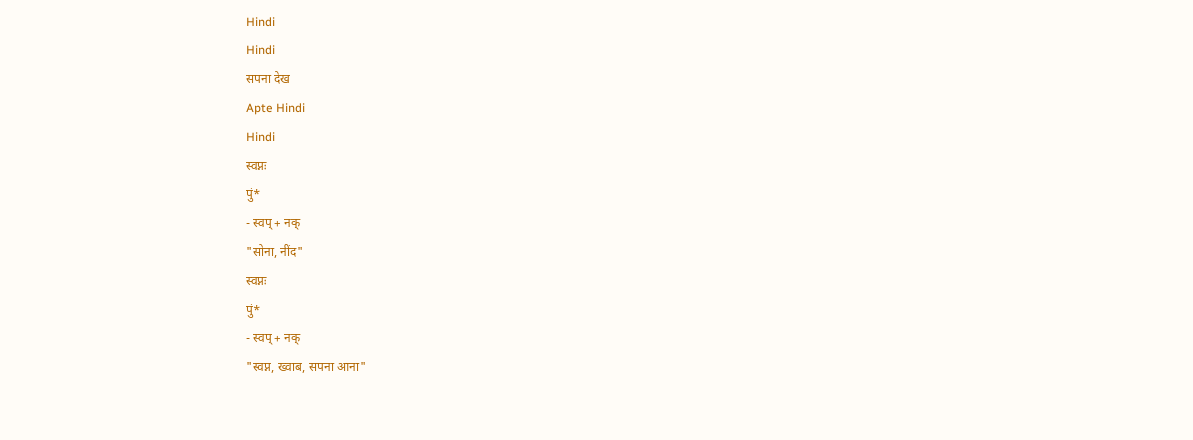Hindi
Hindi
सपना देख
Apte Hindi
Hindi
स्वप्नः
पुं*
- स्वप् + नक्
"सोना, नींद"
स्वप्नः
पुं*
- स्वप् + नक्
"स्वप्न, ख्वाब, सपना आना"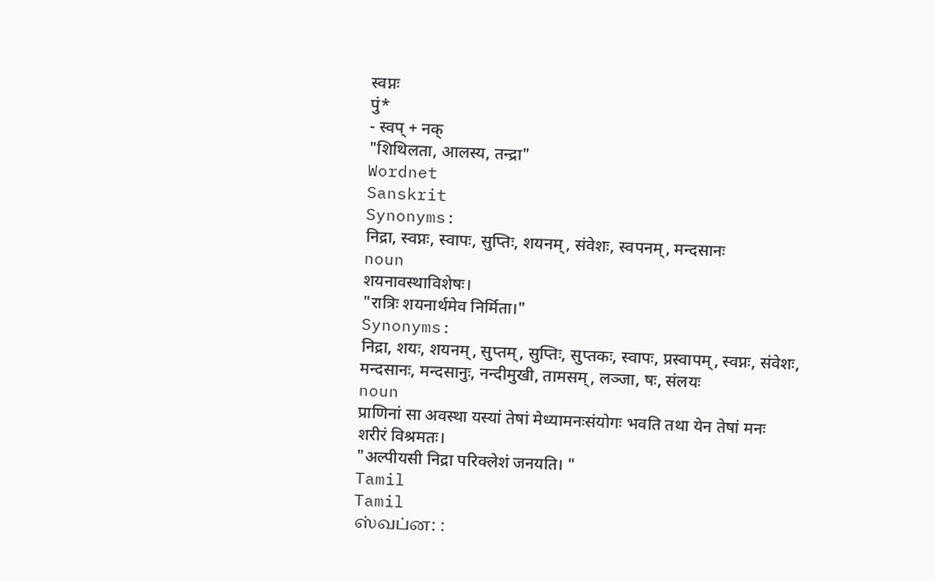स्वप्नः
पुं*
- स्वप् + नक्
"शिथिलता, आलस्य, तन्द्रा"
Wordnet
Sanskrit
Synonyms:
निद्रा, स्वप्नः, स्वापः, सुप्तिः, शयनम्, संवेशः, स्वपनम्, मन्दसानः
noun
शयनावस्थाविशेषः।
"रात्रिः शयनार्थमेव निर्मिता।"
Synonyms:
निद्रा, शयः, शयनम्, सुप्तम्, सुप्तिः, सुप्तकः, स्वापः, प्रस्वापम्, स्वप्नः, संवेशः, मन्दसानः, मन्दसानुः, नन्दीमुखी, तामसम्, लञ्जा, षः, संलयः
noun
प्राणिनां सा अवस्था यस्यां तेषां मेध्यामनःसंयोगः भवति तथा येन तेषां मनः शरीरं विश्रमतः।
"अल्पीयसी निद्रा परिक्लेशं जनयति। "
Tamil
Tamil
ஸ்வப்ன: :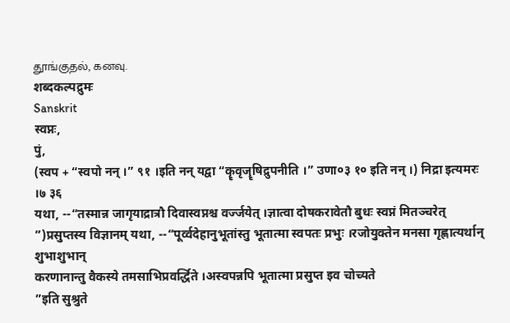தூங்குதல், கனவு.
शब्दकल्पद्रुमः
Sanskrit
स्वप्नः,
पुं,
(स्वप + “स्वपो नन् ।” ९१ ।इति नन् यद्वा “कॄवृजॄषिद्रुपनीति ।” उणा०३ १० इति नन् ।) निद्रा इत्यमरः ।७ ३६
यथा, --“तस्मान्न जागृयाद्रात्रौ दिवास्वप्नश्च वर्ज्जयेत् ।ज्ञात्वा दोषकरावेतौ बुधः स्वप्नं मितञ्चरेत्
”)प्रसुप्तस्य विज्ञानम् यथा, --“पूर्व्वदेहानुभूतांस्तु भूतात्मा स्वपतः प्रभुः ।रजोयुक्तेन मनसा गृह्णात्यर्थान् शुभाशुभान्
करणानान्तु वैकस्ये तमसाभिप्रवर्द्धिते ।अस्वपन्नपि भूतात्मा प्रसुप्त इव चोच्यते
”इति सुश्रुते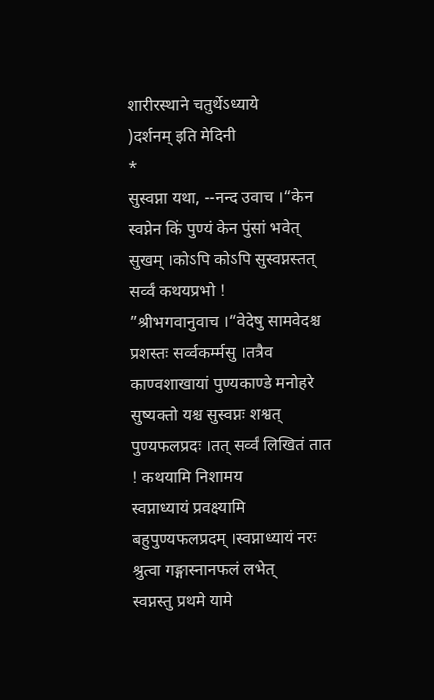शारीरस्थाने चतुर्थेऽध्याये
)दर्शनम् इति मेदिनी
*
सुस्वप्ना यथा, --नन्द उवाच ।“केन स्वप्नेन किं पुण्यं केन पुंसां भवेत् सुखम् ।कोऽपि कोऽपि सुस्वप्नस्तत् सर्व्वं कथयप्रभो !
”श्रीभगवानुवाच ।“वेदेषु सामवेदश्च प्रशस्तः सर्व्वकर्म्मसु ।तत्रैव काण्वशाखायां पुण्यकाण्डे मनोहरे
सुष्यक्तो यश्च सुस्वप्नः शश्वत् पुण्यफलप्रदः ।तत् सर्व्वं लिखितं तात ! कथयामि निशामय
स्वप्नाध्यायं प्रवक्ष्यामि बहुपुण्यफलप्रदम् ।स्वप्नाध्यायं नरः श्रुत्वा गङ्गास्नानफलं लभेत्
स्वप्नस्तु प्रथमे यामे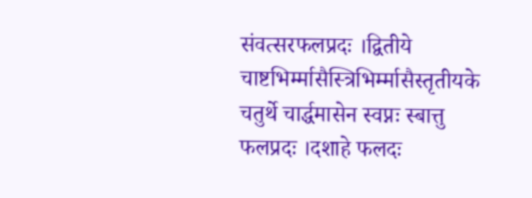संवत्सरफलप्रदः ।द्वितीये चाष्टभिर्म्मासैस्त्रिभिर्म्मासैस्तृतीयके
चतुर्थे चार्द्धमासेन स्वप्नः स्बात्तु फलप्रदः ।दशाहे फलदः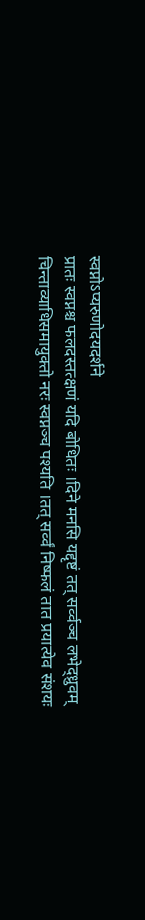स्वप्नोऽप्यरुणोदयदर्शने
प्रातः स्वप्नश्च फलदस्तत्क्षणं यदि बोधितः ।दिने मनसि यद्दृष्टं तत् सर्व्वञ्च लभेद्ध्रुवम्
चिन्ताव्याधिसमायुक्तो नरः स्वप्नञ्च पश्यति ।तत् सर्व्वं निष्फलं तात प्रयात्येव संशयः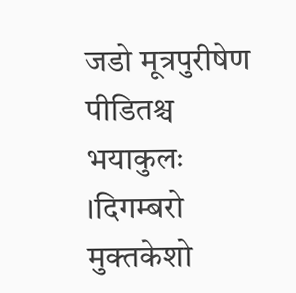जडो मूत्रपुरीषेण पीडितश्च भयाकुलः ।दिगम्बरो मुक्तकेशो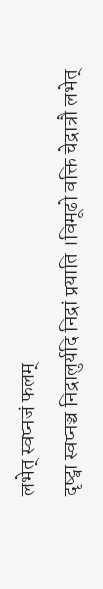लभेत् स्वप्नजं फलम्
दृष्ट्वा स्वप्नञ्च निद्रालुर्यदि निद्रां प्रयाति ।विमूढो वक्ति चेद्रात्रौ लभेत्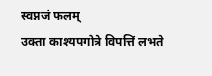स्वप्नजं फलम्
उक्ता काश्यपगोत्रे विपत्तिं लभते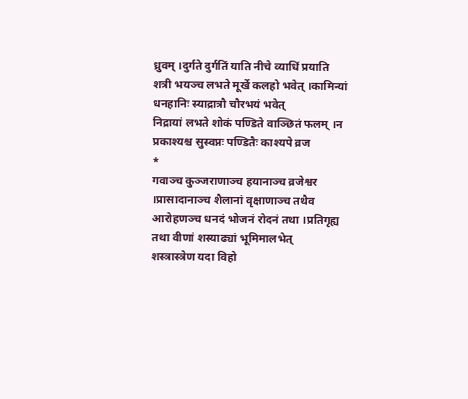ध्रुवम् ।दुर्गते दुर्गतिं याति नीचे व्याधिं प्रयाति
शत्री भयञ्च लभते मूर्खे कलहो भवेत् ।कामिन्यां धनहानिः स्याद्रात्रौ चौरभयं भवेत्
निद्रायां लभते शोकं पण्डिते वाञ्छितं फलम् ।न प्रकाश्यश्च सुस्वप्नः पण्डितैः काश्यपे व्रज
*
गवाञ्च कुञ्जराणाञ्च हयानाञ्च व्रजेश्वर ।प्रासादानाञ्च शैलानां वृक्षाणाञ्च तथैव
आरोहणञ्च धनदं भोजनं रोदनं तथा ।प्रतिगृह्य तथा वीणां शस्याढ्यां भूमिमालभेत्
शस्त्रास्त्रेण यदा विहो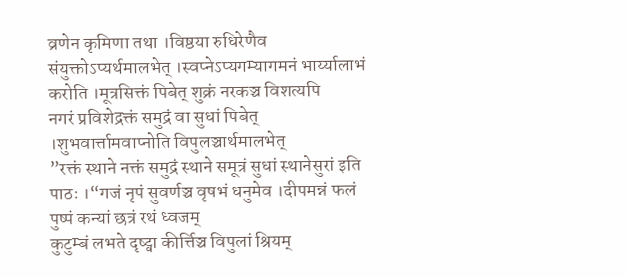व्रणेन कृमिणा तथा ।विष्ठया रुधिरेणैव संयुक्तोऽप्यर्थमालभेत् ।स्वप्नेऽप्यगम्यागमनं भार्य्यालाभं करोति ।मूत्रसिक्तं पिबेत् शुक्रं नरकञ्च विशत्यपि
नगरं प्रविशेद्रक्तं समुद्रं वा सुधां पिबेत् ।शुभवार्त्तामवाप्नोति विपुलञ्चार्थमालभेत्
”रक्तं स्थाने नक्तं समुद्रं स्थाने समूत्रं सुधां स्थानेसुरां इति पाठः ।“गजं नृपं सुवर्णञ्च वृषभं धनुमेव ।दीपमन्नं फलं पुष्पं कन्यां छत्रं रथं ध्वजम्
कुटुम्बं लभते दृष्ट्वा कीर्त्तिञ्च विपुलां श्रियम्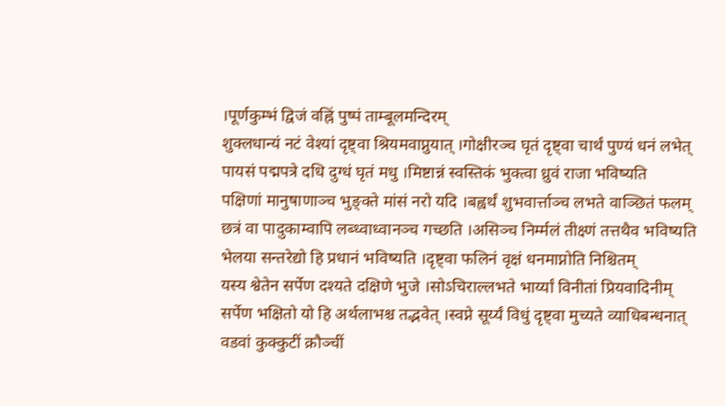।पूर्णकुम्भं द्विजं वह्निं पुष्पं ताम्बूलमन्दिरम्
शुक्लधान्यं नटं वेश्यां दृष्ट्वा श्रियमवाप्नुयात् ।गोक्षीरञ्च घृतं दृष्ट्वा चार्थं पुण्यं धनं लभेत्
पायसं पद्मपत्रे दधि दुग्धं घृतं मधु ।मिष्टान्नं स्वस्तिकं भुक्त्वा ध्रुवं राजा भविष्यति
पक्षिणां मानुषाणाञ्च भुङ्क्ते मांसं नरो यदि ।बह्वर्थं शुभवार्त्ताञ्च लभते वाञ्छितं फलम्
छत्रं वा पादुकाम्वापि लब्ध्वाध्वानञ्च गच्छति ।असिञ्च निर्म्मलं तीक्ष्णं तत्तथैव भविष्यति
भेलया सन्तरेद्यो हि प्रधानं भविष्यति ।दृष्ट्वा फलिनं वृक्षं धनमाप्नोति निश्चितम्
यस्य श्वेतेन सर्पेण दश्यते दक्षिणे भुजे ।सोऽचिराल्लभते भार्य्यां विनीतां प्रियवादिनीम्
सर्पेण भक्षितो यो हि अर्थलाभश्च तद्भवेत् ।स्वप्ने सूर्य्यं विधुं दृष्ट्वा मुच्यते व्याधिबन्धनात्
वडवां कुक्कुटीं क्रौञ्चीं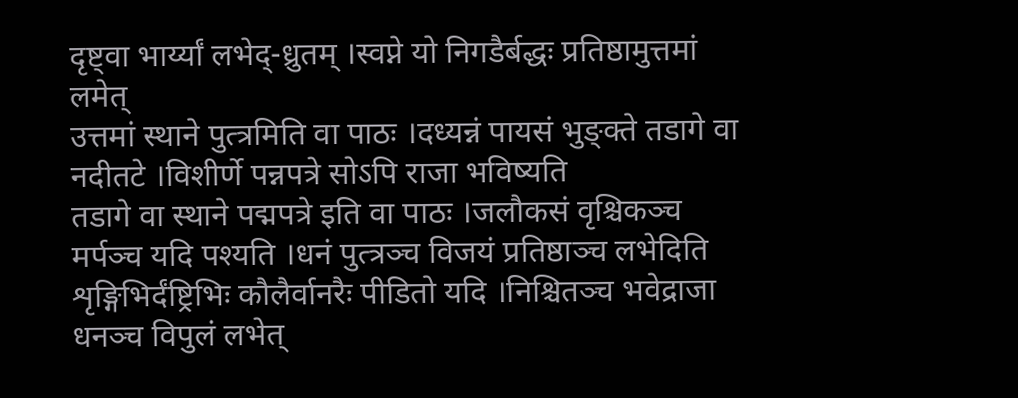दृष्ट्वा भार्य्यां लभेद्-ध्रुतम् ।स्वप्ने यो निगडैर्बद्धः प्रतिष्ठामुत्तमां लमेत्
उत्तमां स्थाने पुत्त्रमिति वा पाठः ।दध्यन्नं पायसं भुङ्क्ते तडागे वा नदीतटे ।विशीर्णे पन्नपत्रे सोऽपि राजा भविष्यति
तडागे वा स्थाने पद्मपत्रे इति वा पाठः ।जलौकसं वृश्चिकञ्च मर्पञ्च यदि पश्यति ।धनं पुत्त्रञ्च विजयं प्रतिष्ठाञ्च लभेदिति
शृङ्गिभिर्दंष्ट्रिभिः कौलैर्वानरैः पीडितो यदि ।निश्चितञ्च भवेद्राजा धनञ्च विपुलं लभेत्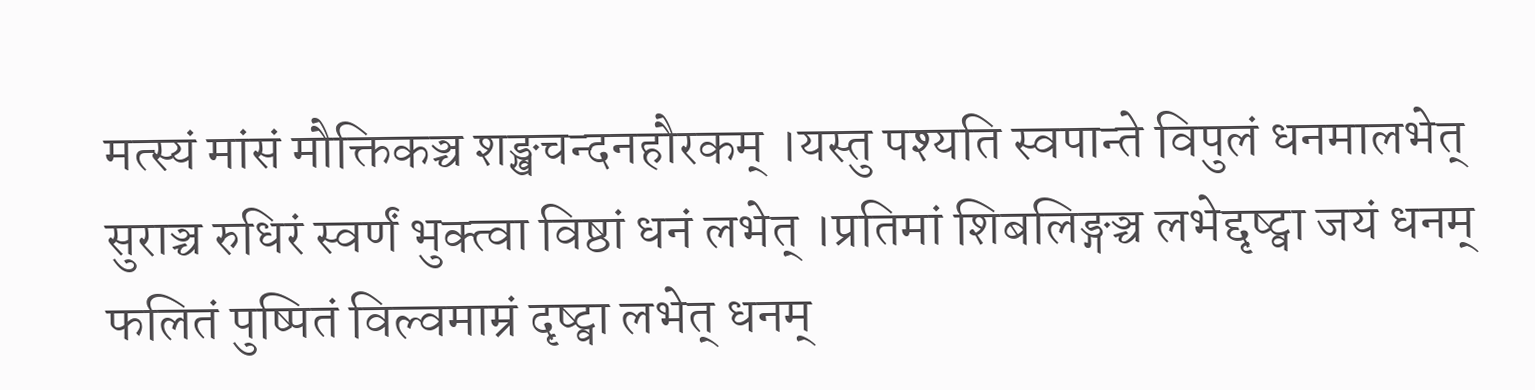मत्स्यं मांसं मौक्तिकञ्च शङ्खचन्दनहौरकम् ।यस्तु पश्यति स्वपान्ते विपुलं धनमालभेत्
सुराञ्च रुधिरं स्वर्णं भुक्त्वा विष्ठां धनं लभेत् ।प्रतिमां शिबलिङ्गञ्च लभेद्दृष्ट्वा जयं धनम्
फलितं पुष्पितं विल्वमाम्रं दृष्ट्वा लभेत् धनम्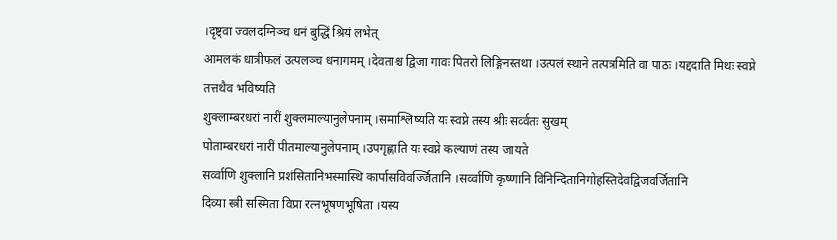।दृष्ट्वा ज्वलदग्निञ्च धनं बुद्धिं श्रियं लभेत्
आमलकं धात्रीफलं उत्पलञ्च धनागमम् ।देवताश्च द्विजा गावः पितरो लिङ्गिनस्तथा ।उत्पलं स्थाने तत्पत्रमिति वा पाठः ।यद्ददाति मिथः स्वप्ने तत्तथैव भविष्यति
शुक्लाम्बरधरां नारीं शुक्लमाल्यानुलेपनाम् ।समाश्लिष्यति यः स्वप्ने तस्य श्रीः सर्व्वतः सुखम्
पोताम्बरधरां नारीं पीतमाल्यानुलेपनाम् ।उपगृह्णाति यः स्वप्ने कल्याणं तस्य जायते
सर्व्वाणि शुक्लानि प्रशंसितानिभस्मास्थि कार्पासविवर्ज्जितानि ।सर्व्वाणि कृष्णानि विनिन्दितानिगोहस्तिदेवद्विजवर्जितानि
दिव्या स्त्री सस्मिता विप्रा रत्नभूषणभूषिता ।यस्य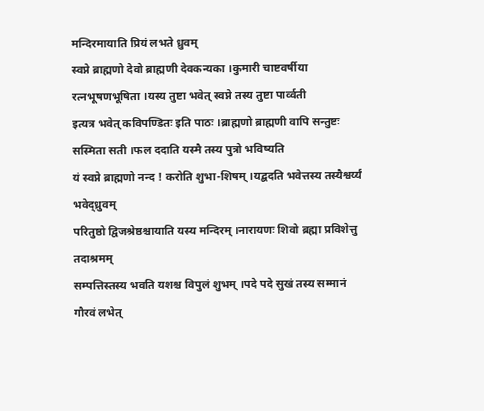मन्दिरमायाति प्रियं लभते ध्रुवम्
स्वप्ने ब्राह्मणो देवो ब्राह्मणी देवकन्यका ।कुमारी चाष्टवर्षीया रत्नभूषणभूषिता ।यस्य तुष्टा भवेत् स्वप्ने तस्य तुष्टा पार्व्वती
इत्यत्र भवेत् कविपण्डितः इति पाठः ।ब्राह्मणो ब्राह्मणी वापि सन्तुष्टः सस्मिता सती ।फल ददाति यस्मै तस्य पुत्रो भविष्यति
यं स्वप्ने ब्राह्मणो नन्द ! करोति शुभा-शिषम् ।यद्बदति भवेत्तस्य तस्यैश्वर्य्यं भवेद्ध्रुवम्
परितुष्ठो द्विजश्रेष्ठश्चायाति यस्य मन्दिरम् ।नारायणः शिवो ब्रह्मा प्रविशेत्तु तदाश्रमम्
सम्पत्तिस्तस्य भवति यशश्च विपुलं शुभम् ।पदे पदे सुखं तस्य सम्मानं गौरवं लभेत्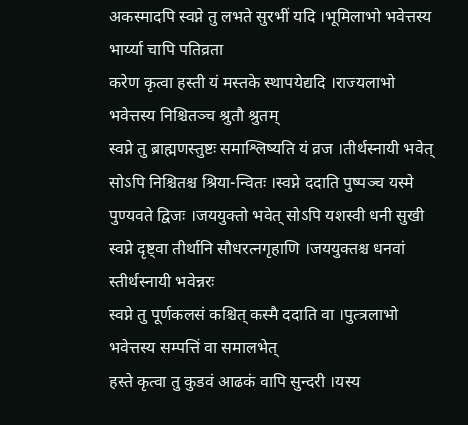अकस्मादपि स्वप्ने तु लभते सुरभीं यदि ।भूमिलाभो भवेत्तस्य भार्य्या चापि पतिव्रता
करेण कृत्वा हस्ती यं मस्तके स्थापयेद्यदि ।राज्यलाभो भवेत्तस्य निश्चितञ्च श्रुतौ श्रुतम्
स्वप्ने तु ब्राह्मणस्तुष्टः समाश्लिष्यति यं व्रज ।तीर्थस्नायी भवेत् सोऽपि निश्चितश्च श्रिया-न्वितः ।स्वप्ने ददाति पुष्पञ्च यस्मे पुण्यवते द्विजः ।जययुक्तो भवेत् सोऽपि यशस्वी धनी सुखी
स्वप्ने दृष्ट्वा तीर्थानि सौधरत्नगृहाणि ।जययुक्तश्च धनवां स्तीर्थस्नायी भवेन्नरः
स्वप्ने तु पूर्णकलसं कश्चित् कस्मै ददाति वा ।पुत्त्रलाभो भवेत्तस्य सम्पत्तिं वा समालभेत्
हस्ते कृत्वा तु कुडवं आढकं वापि सुन्दरी ।यस्य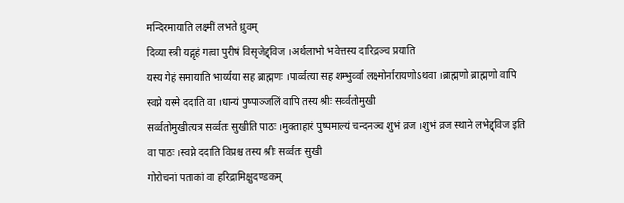मन्दिरमायाति लक्ष्मीं लभते ध्रुवम्
दिव्या स्त्री यद्गृहं गत्वा पुरीषं विसृजेद्द्विज ।अर्थलाभो भवेत्तस्य दारिद्रञ्च प्रयाति
यस्य गेहं समायाति भार्य्यया सह ब्राह्मणः ।पार्व्वत्या सह शम्भुर्व्वा लक्ष्मोर्नारायणोऽथवा ।ब्राह्मणो ब्राह्मणो वापि स्वप्ने यस्मे ददाति वा ।धान्यं पुष्पाञ्जलिं वापि तस्य श्रीः सर्व्वतोमुखी
सर्व्वतोमुखीत्यत्र सर्व्वतः सुखीति पाठः ।मुक्ताहारं पुष्पमाल्यं चन्दनञ्च शुभं व्रज ।शुभं व्रज स्थाने लभेद्द्विज इति वा पाठः ।स्वप्ने ददाति विप्रश्च तस्य श्रीः सर्व्वतः सुखी
गोरोचनां पताकां वा हरिद्रामिक्षुदण्डकम्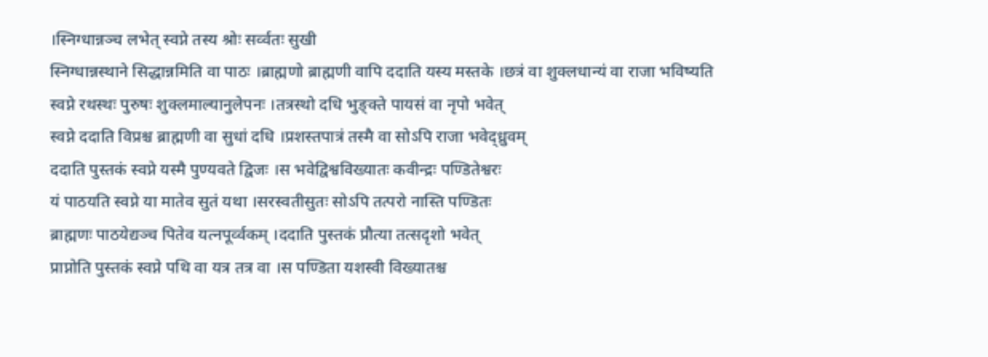।स्निग्धान्नञ्च लभेत् स्वप्ने तस्य श्रोः सर्व्वतः सुखी
स्निग्धान्नस्थाने सिद्धान्नमिति वा पाठः ।ब्राह्मणो ब्राह्मणी वापि ददाति यस्य मस्तके ।छत्रं वा शुक्लधान्यं वा राजा भविष्यति
स्वप्ने रथस्थः पुरुषः शुक्लमाल्यानुलेपनः ।तत्रस्थो दधि भुङ्क्ते पायसं वा नृपो भवेत्
स्वप्ने ददाति विप्रश्च ब्राह्मणी वा सुधां दधि ।प्रशस्तपात्रं तस्मै वा सोऽपि राजा भवेद्ध्रुवम्
ददाति पुस्तकं स्वप्ने यस्मै पुण्यवते द्विजः ।स भवेद्विश्वविख्यातः कवीन्द्रः पण्डितेश्वरः
यं पाठयति स्वप्ने या मातेव सुतं यथा ।सरस्वतीसुतः सोऽपि तत्परो नास्ति पण्डितः
ब्राह्मणः पाठयेद्यञ्च पितेव यत्नपूर्व्वकम् ।ददाति पुस्तकं प्रौत्या तत्सदृशो भवेत्
प्राप्नोति पुस्तकं स्वप्ने पथि वा यत्र तत्र वा ।स पण्डिता यशस्वी विख्यातश्च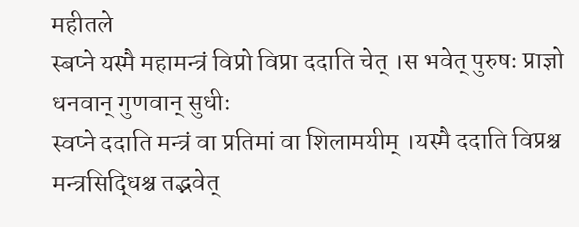महीतले
स्बप्ने यस्मै महामन्त्रं विप्रो विप्रा ददाति चेत् ।स भवेत् पुरुषः प्राज्ञो धनवान् गुणवान् सुधीः
स्वप्ने ददाति मन्त्रं वा प्रतिमां वा शिलामयीम् ।यस्मै ददाति विप्रश्च मन्त्रसिद्धिश्च तद्भवेत्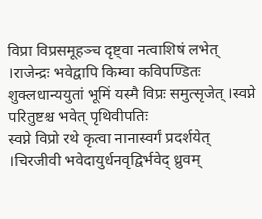विप्रा विप्रसमूहञ्च दृष्ट्वा नत्वाशिषं लभेत् ।राजेन्द्रः भवेद्वापि किम्वा कविपण्डितः
शुक्लधान्ययुतां भूमिं यस्मै विप्रः समुत्सृजेत् ।स्वप्ने परितुष्टश्च भवेत् पृथिवीपतिः
स्वप्ने विप्रो रथे कृत्वा नानास्वर्गं प्रदर्शयेत् ।चिरजीवी भवेदायुर्धनवृद्विर्भवेद् ध्रुवम्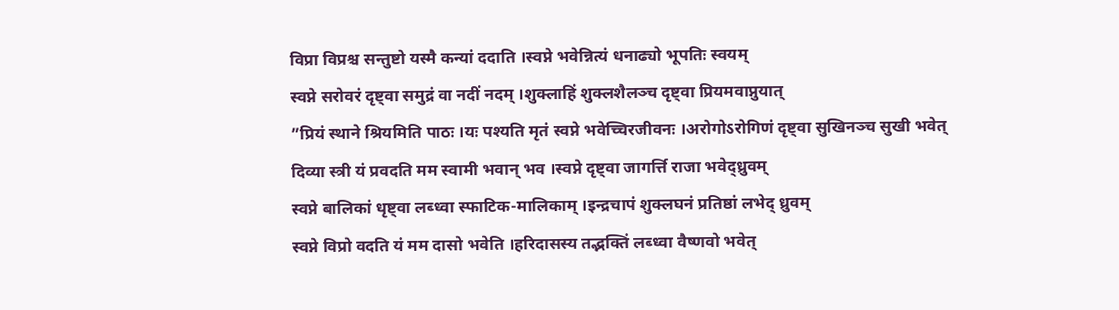विप्रा विप्रश्च सन्तुष्टो यस्मै कन्यां ददाति ।स्वप्ने भवेन्नित्यं धनाढ्यो भूपतिः स्वयम्
स्वप्ने सरोवरं दृष्ट्वा समुद्रं वा नदीं नदम् ।शुक्लाहिं शुक्लशैलञ्च दृष्ट्वा प्रियमवाप्नुयात्
”प्रियं स्थाने श्रियमिति पाठः ।यः पश्यति मृतं स्वप्ने भवेच्चिरजीवनः ।अरोगोऽरोगिणं दृष्ट्वा सुखिनञ्च सुखी भवेत्
दिव्या स्त्री यं प्रवदति मम स्वामी भवान् भव ।स्वप्ने दृष्ट्वा जागर्त्ति राजा भवेद्ध्रुवम्
स्वप्ने बालिकां धृष्ट्वा लब्ध्वा स्फाटिक-मालिकाम् ।इन्द्रचापं शुक्लघनं प्रतिष्ठां लभेद् ध्रुवम्
स्वप्ने विप्रो वदति यं मम दासो भवेति ।हरिदासस्य तद्भक्तिं लब्ध्वा वैष्णवो भवेत्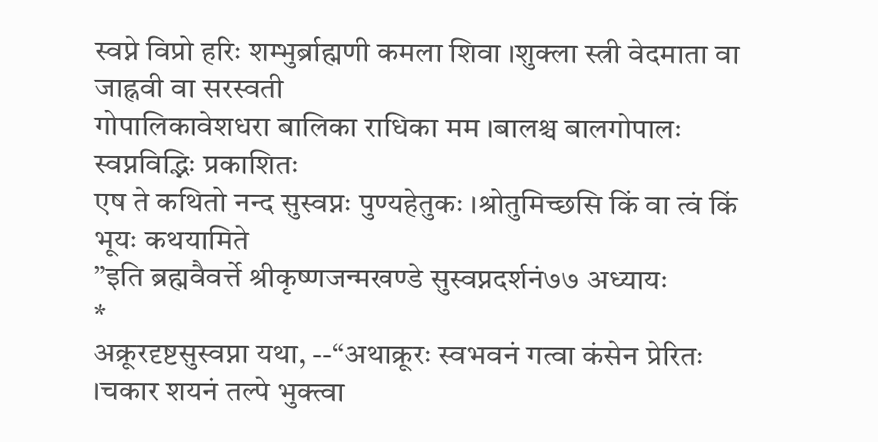स्वप्ने विप्रो हरिः शम्भुर्ब्राह्मणी कमला शिवा ।शुक्ला स्त्री वेदमाता वा जाह्नवी वा सरस्वती
गोपालिकावेशधरा बालिका राधिका मम ।बालश्च बालगोपालः स्वप्नविद्भिः प्रकाशितः
एष ते कथितो नन्द सुस्वप्नः पुण्यहेतुकः ।श्रोतुमिच्छसि किं वा त्वं किं भूयः कथयामिते
”इति ब्रह्मवैवर्त्ते श्रीकृष्णजन्मखण्डे सुस्वप्नदर्शनं७७ अध्यायः
*
अक्रूरदृष्टसुस्वप्ना यथा, --“अथाक्रूरः स्वभवनं गत्वा कंसेन प्रेरितः ।चकार शयनं तल्पे भुक्त्वा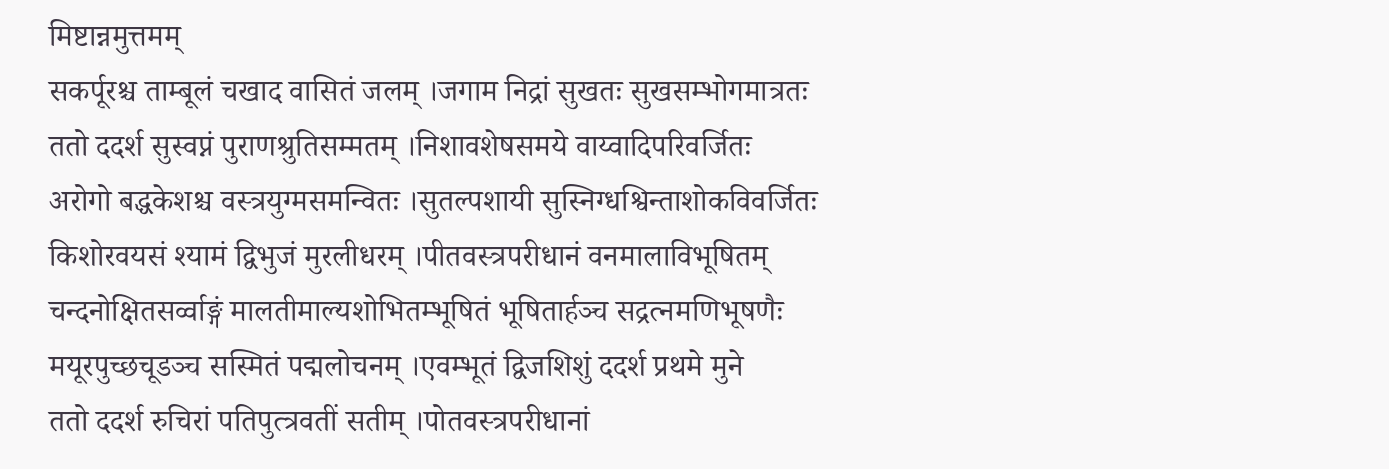मिष्टान्नमुत्तमम्
सकर्पूरश्च ताम्बूलं चखाद वासितं जलम् ।जगाम निद्रां सुखतः सुखसम्भोगमात्रतः
ततो ददर्श सुस्वप्नं पुराणश्रुतिसम्मतम् ।निशावशेषसमये वाय्वादिपरिवर्जितः
अरोगो बद्धकेशश्च वस्त्रयुग्मसमन्वितः ।सुतल्पशायी सुस्निग्धश्विन्ताशोकविवर्जितः
किशोरवयसं श्यामं द्विभुजं मुरलीधरम् ।पीतवस्त्रपरीधानं वनमालाविभूषितम्
चन्दनोक्षितसर्व्वाङ्गं मालतीमाल्यशोभितम्भूषितं भूषितार्हञ्च सद्रत्नमणिभूषणैः
मयूरपुच्छचूडञ्च सस्मितं पद्मलोचनम् ।एवम्भूतं द्विजशिशुं ददर्श प्रथमे मुने
ततो ददर्श रुचिरां पतिपुत्त्रवतीं सतीम् ।पोतवस्त्रपरीधानां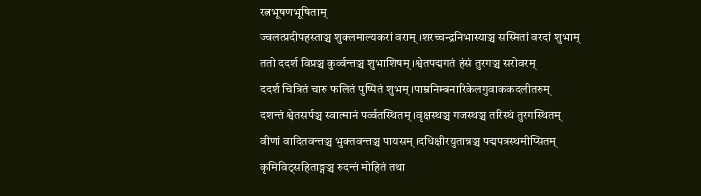रत्नभूषणभूषिताम्
ज्वलत्प्रदीपहस्ताञ्च शुक्लमाल्यकरां वराम् ।शरच्चन्द्रनिभास्याञ्च सस्मितां वरदां शुभाम्
ततो ददर्श विप्रञ्च कुर्व्वन्तञ्च शुभाशिषम् ।श्वेतपद्मगतं हंसं तुरगञ्च सरोवरम्
ददर्श चित्रितं चारु फलितं पुष्पितं शुभम् ।पाम्रनिम्बनारिकेलगुवाककदलीतरुम्
दशन्तं श्वेतसर्पञ्च स्वात्मानं पर्व्वतस्थितम् ।वृक्षस्थञ्च गजस्थञ्च तरिस्थं तुरगस्थितम्
वीणां वादितवन्तञ्च भुक्तवन्तञ्च पायसम् ।दधिक्षीरयुतान्नञ्च पद्मपत्रस्थमीप्सितम्
कृमिविट्सहिताङ्गञ्च रुदन्तं मोहितं तथा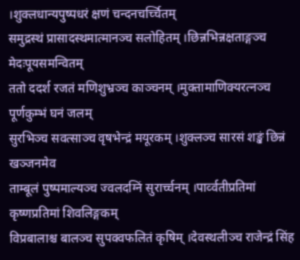।शुक्लधान्यपुष्पधरं क्षणं चन्दनचर्च्चितम्
समुद्रस्थं प्रासादस्थमात्मानञ्च सलोहितम् ।छिन्नभिन्नक्षताङ्गञ्च मेदःपूयसमन्वितम्
ततो ददर्श रजतं मणिशुभ्रञ्च काञ्चनम् ।मुक्तामाणिक्यरत्नञ्च पूर्णकुम्भं घनं जलम्
सुरभिञ्च सवत्साञ्च वृषभेन्द्रं मयूरकम् ।शुक्लञ्च सारसं शङ्खं छिन्नं खञ्जनमेव
ताम्बूलं पुष्पमाल्यञ्च ज्वलदग्निं सुरार्च्चनम् ।पार्व्वतीप्रतिमां कृष्णप्रतिमां शिवलिङ्गकम्
विप्रबालाश्च बालञ्च सुपक्वफलितं कृषिम् ।देवस्थलीञ्च राजेन्द्रं सिंह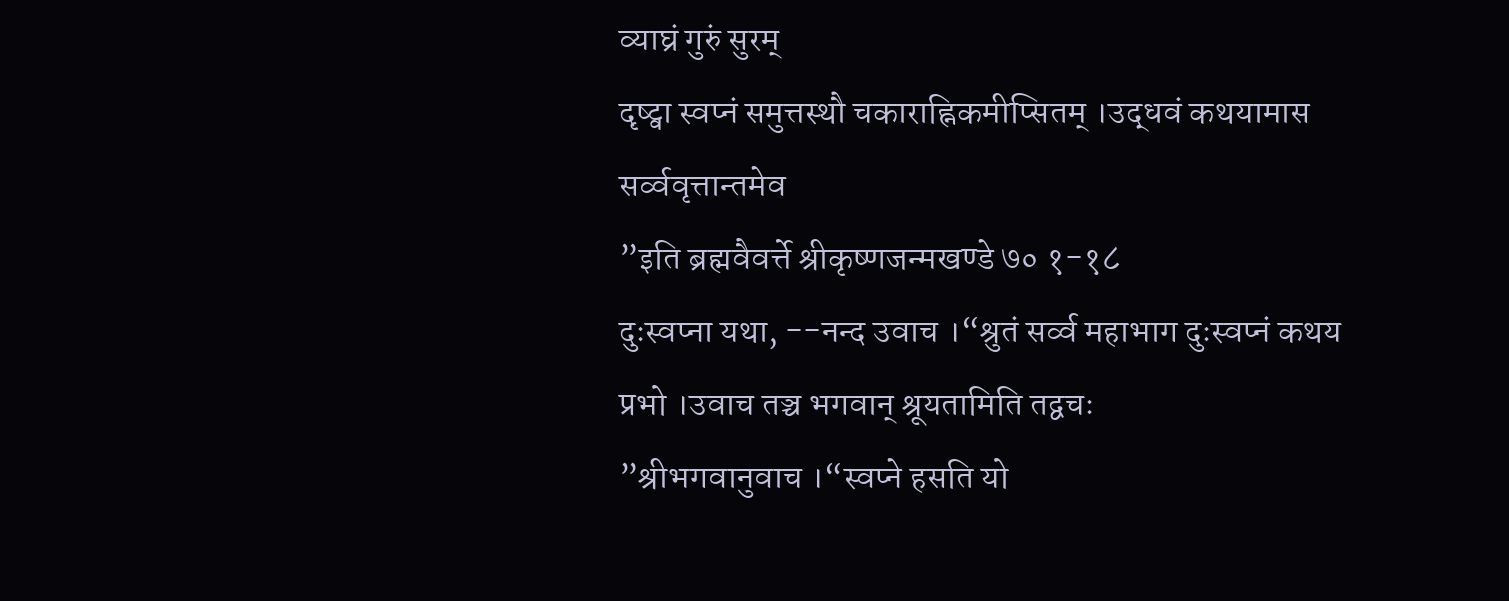व्याघ्रं गुरुं सुरम्
दृष्ट्वा स्वप्नं समुत्तस्थौ चकाराह्निकमीप्सितम् ।उद्धवं कथयामास सर्व्ववृत्तान्तमेव
”इति ब्रह्मवैवर्त्ते श्रीकृष्णजन्मखण्डे ७० १-१८
दुःस्वप्ना यथा, --नन्द उवाच ।“श्रुतं सर्व्व महाभाग दुःस्वप्नं कथय प्रभो ।उवाच तञ्च भगवान् श्रूयतामिति तद्वचः
”श्रीभगवानुवाच ।“स्वप्ने हसति यो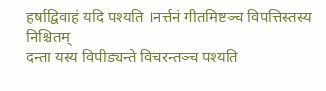हर्षाद्विवाहं यदि पश्यति ।नर्त्तनं गीतमिष्टञ्च विपत्तिस्तस्य निश्चितम्
दन्ता यस्य विपीड्यन्ते विचरन्तञ्च पश्यति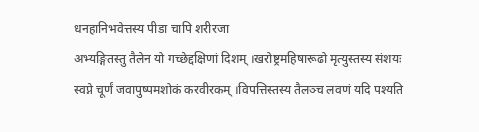धनहानिभवेत्तस्य पीडा चापि शरीरजा
अभ्यङ्गितस्तु तैलेन यो गच्छेद्दक्षिणां दिशम् ।खरोष्ट्रमहिषारूढो मृत्युस्तस्य संशयः
स्वप्ने चूर्णं जवापुष्पमशोकं करवीरकम् ।विपत्तिस्तस्य तैलञ्च लवणं यदि पश्यति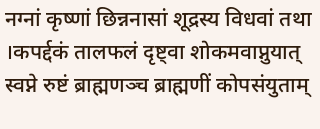नग्नां कृष्णां छिन्ननासां शूद्रस्य विधवां तथा ।कपर्द्दकं तालफलं दृष्ट्वा शोकमवाप्नुयात्
स्वप्ने रुष्टं ब्राह्मणञ्च ब्राह्मणीं कोपसंयुताम्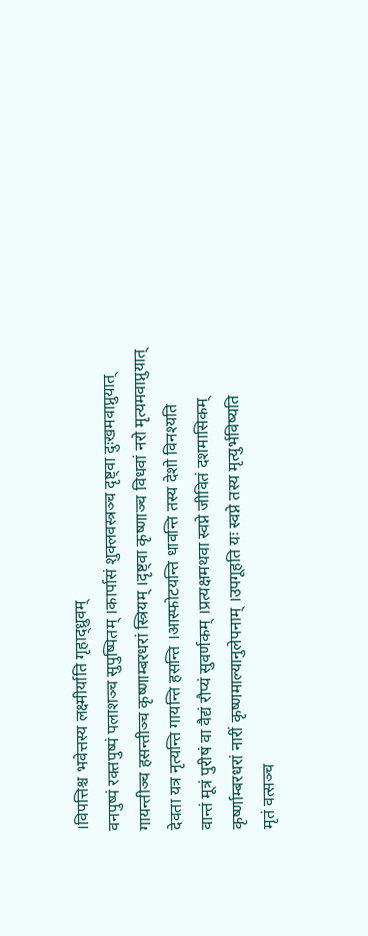।विपत्तिश्च भवेत्तस्य लक्ष्मीर्याति गृहाद्ध्रुवम्
वनपुष्पं रक्तपुष्पं पलाशञ्च सुपुष्पितम् ।कार्पासं शुक्लवस्त्रञ्च दृष्ट्वा दुःखमवाप्नुयात्
गायन्तीञ्च हसन्तीञ्च कृष्णाम्बरधरां स्त्रियम् ।दृष्ट्वा कृष्णाञ्च विधवां नरो मृत्यमवाप्नुयात्
देवता यत्र नृत्यन्ति गायन्ति हसन्ति ।आस्फोटयन्ति धावन्ति तस्य देशो विनश्यति
वान्तं मूत्रं पुरीषं वा वैद्यं रौप्यं सुवर्णकम् ।प्रत्यक्षमथवा स्वप्ने जीवितं दशमासिकम्
कृर्ष्णाम्बरधरां नारीं कृष्णमाल्यानुलेपनाम् ।उपगूहति यः स्वप्ने तस्य मृत्युर्भविष्यति
मृतं वत्सञ्च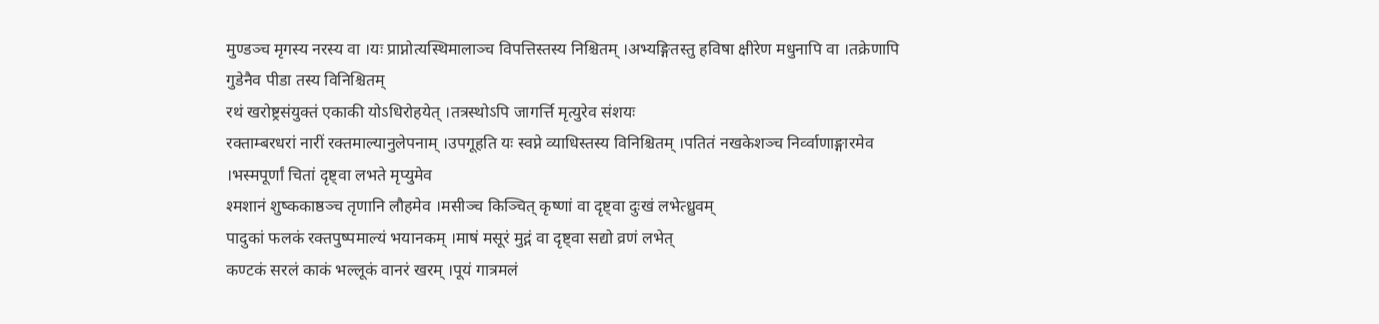मुण्डञ्च मृगस्य नरस्य वा ।यः प्राप्नोत्यस्थिमालाञ्च विपत्तिस्तस्य निश्चितम् ।अभ्यङ्गितस्तु हविषा क्षीरेण मधुनापि वा ।तक्रेणापि गुडेनैव पीडा तस्य विनिश्चितम्
रथं खरोष्ट्रसंयुक्तं एकाकी योऽधिरोहयेत् ।तत्रस्थोऽपि जागर्त्ति मृत्युरेव संशयः
रक्ताम्बरधरां नारीं रक्तमाल्यानुलेपनाम् ।उपगूहति यः स्वप्ने व्याधिस्तस्य विनिश्चितम् ।पतितं नखकेशञ्च निर्व्वाणाङ्गारमेव ।भस्मपूर्णां चितां दृष्ट्वा लभते मृप्युमेव
श्मशानं शुष्ककाष्ठञ्च तृणानि लौहमेव ।मसीञ्च किञ्चित् कृष्णां वा दृष्ट्वा दुःखं लभेत्ध्रुवम्
पादुकां फलकं रक्तपुष्पमाल्यं भयानकम् ।माषं मसूरं मुद्गं वा दृष्ट्वा सद्यो व्रणं लभेत्
कण्टकं सरलं काकं भल्लूकं वानरं खरम् ।पूयं गात्रमलं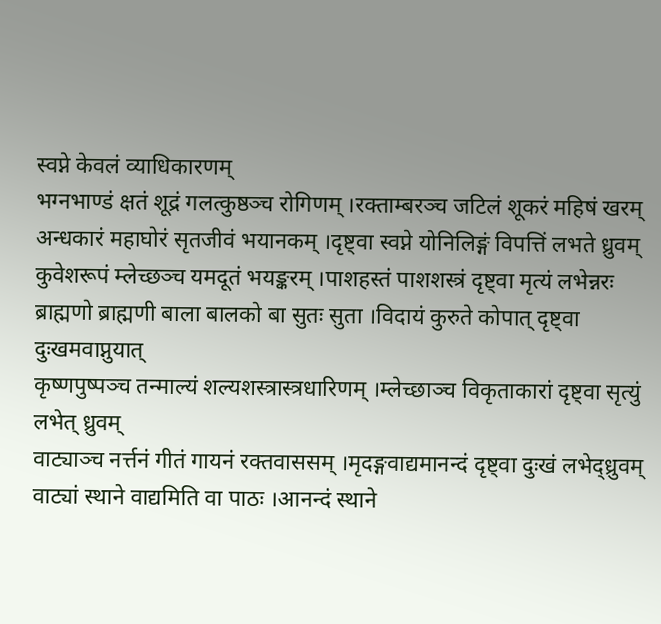स्वप्ने केवलं व्याधिकारणम्
भग्नभाण्डं क्षतं शूद्रं गलत्कुष्ठञ्च रोगिणम् ।रक्ताम्बरञ्च जटिलं शूकरं महिषं खरम्
अन्धकारं महाघोरं सृतजीवं भयानकम् ।दृष्ट्वा स्वप्ने योनिलिङ्गं विपत्तिं लभते ध्रुवम्
कुवेशरूपं म्लेच्छञ्च यमदूतं भयङ्करम् ।पाशहस्तं पाशशस्त्रं दृष्ट्वा मृत्यं लभेन्नरः
ब्राह्मणो ब्राह्मणी बाला बालको बा सुतः सुता ।विदायं कुरुते कोपात् दृष्ट्वा दुःखमवाप्नुयात्
कृष्णपुष्पञ्च तन्माल्यं शल्यशस्त्रास्त्रधारिणम् ।म्लेच्छाञ्च विकृताकारां दृष्ट्वा सृत्युं लभेत् ध्रुवम्
वाट्याञ्च नर्त्तनं गीतं गायनं रक्तवाससम् ।मृदङ्गवाद्यमानन्दं दृष्ट्वा दुःखं लभेद्ध्रुवम्
वाट्यां स्थाने वाद्यमिति वा पाठः ।आनन्दं स्थाने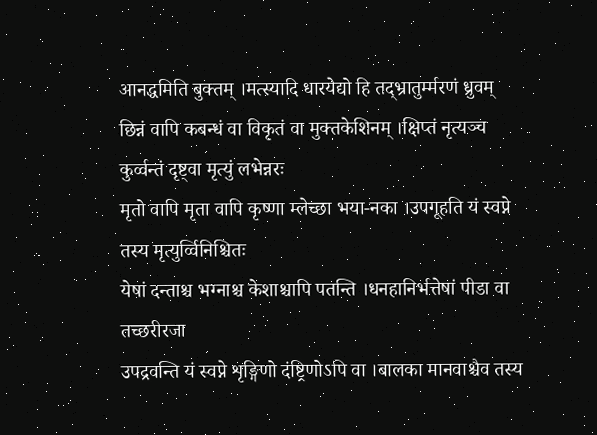आनद्धमिति बुक्तम् ।मत्स्यादि धारयेद्यो हि तद्भ्रातुर्म्मरणं ध्रुवम्
छिन्नं वापि कबन्धं वा विकृतं वा मुक्तकेशिनम् ।क्षिप्तं नृत्यञ्च कुर्व्वन्तं दृष्ट्वा मृत्युं लभेन्नरः
मृतो वापि मृता वापि कृष्णा म्लेच्छा भया-नका ।उपगूहति यं स्वप्ने तस्य मृत्युर्व्विनिश्चितः
येषां दन्ताश्च भग्नाश्च केशाश्चापि पतन्ति ।धनहानिर्भत्तेषां पीडा वा तच्छरीरजा
उपद्रवन्ति यं स्वप्ने शृङ्गिणो दंष्ट्रिणोऽपि वा ।बालका मानवाश्चैव तस्य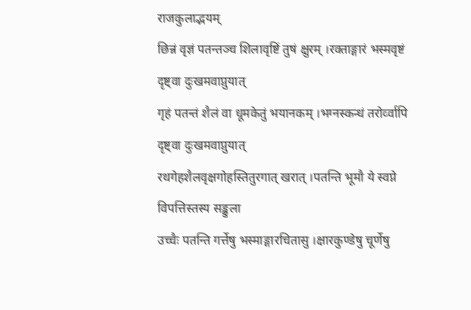राजकुलाद्भयम्
छिन्नं वृज्ञं पतन्तञ्च शिलावृष्टिं तुषं क्षुरम् ।रक्ताङ्गारं भस्मवृष्टं दृष्ट्वा दुःखमवाप्नुयात्
गृहं पतन्तं शैलं वा धूमकेतुं भयानकम् ।भग्नस्कन्धं तरोर्व्वापि दृष्ट्वा दुःखमवाप्नुयात्
रथगेहशैलवृक्षगोहस्तितुरगात् खरात् ।पतन्ति भूमौ ये स्वप्ने विपत्तिस्तस्य सङ्कुला
उच्चैः पतन्ति गर्त्तेषु भस्माङ्गारचितासु ।क्षारकुण्डेषु चूर्णेषु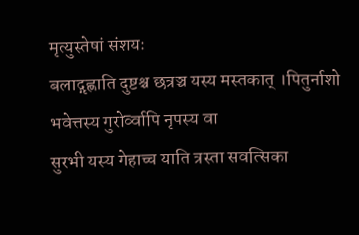मृत्युस्तेषां संशयः
बलाद्गृह्णाति दुष्टश्च छत्रञ्च यस्य मस्तकात् ।पितुर्नाशो भवेत्तस्य गुरोर्व्वापि नृपस्य वा
सुरभी यस्य गेहाच्च याति त्रस्ता सवत्सिका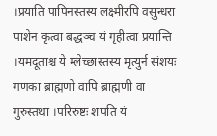।प्रयाति पापिनस्तस्य लक्ष्मीरपि वसुन्धरा
पाशेन कृत्वा बद्धञ्च यं गृहीत्वा प्रयान्ति ।यमदूताश्च ये म्लेच्छास्तस्य मृत्युर्न संशयः
गणका ब्राह्मणो वापि ब्राह्मणी वा गुरुस्तथा ।परिरुष्टः शपति यं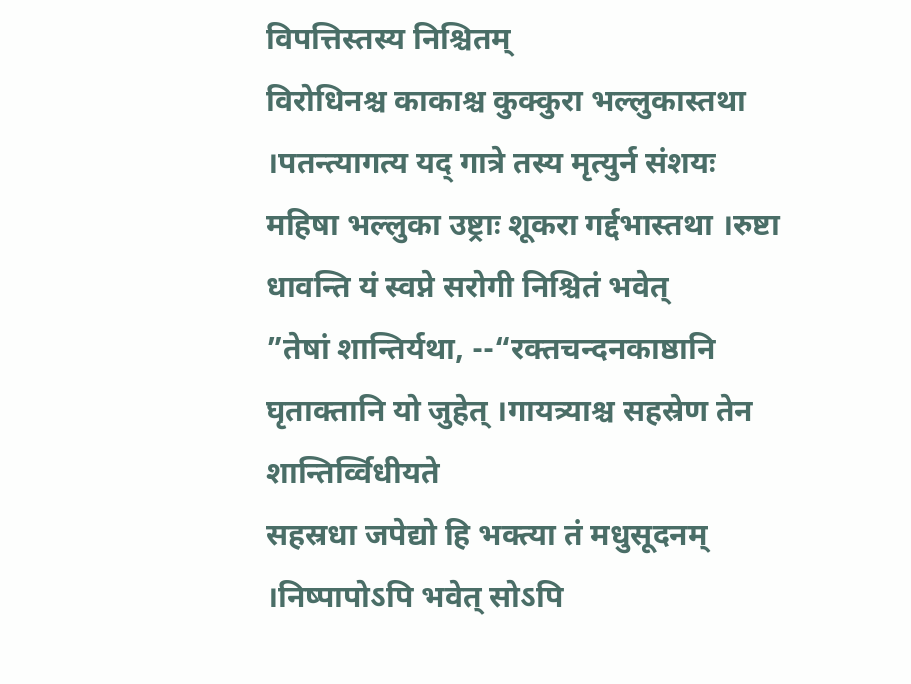विपत्तिस्तस्य निश्चितम्
विरोधिनश्च काकाश्च कुक्कुरा भल्लुकास्तथा ।पतन्त्यागत्य यद् गात्रे तस्य मृत्युर्न संशयः
महिषा भल्लुका उष्ट्राः शूकरा गर्द्दभास्तथा ।रुष्टा धावन्ति यं स्वप्ने सरोगी निश्चितं भवेत्
”तेषां शान्तिर्यथा, --“रक्तचन्दनकाष्ठानि घृताक्तानि यो जुहेत् ।गायत्र्याश्च सहस्रेण तेन शान्तिर्व्विधीयते
सहस्रधा जपेद्यो हि भक्त्या तं मधुसूदनम् ।निष्पापोऽपि भवेत् सोऽपि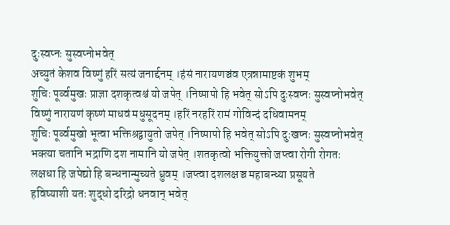दुःस्वप्नः सुस्वप्नोभवेत्
अच्युतं केशव विष्णुं हरिं सत्यं जनार्द्दनम् ।हंसं नारायणञ्चंव एत्रन्नामाष्टकं शुभम्
शुचिः पूर्व्वमुखः प्राज्ञा दशकृत्वश्चं यो जपेत् ।निष्पापो हि भवेत् सोऽपि दुःस्वप्नः सुस्वप्नोभवेत्
विष्णुं नारायणं कृष्णं माधवं मधुसूदनम् ।हरिं नरहरिं रामं गोविन्दं दधिवामनम्
शुचिः पूर्व्वमुखो भूत्वा भक्तिश्रद्वायुतो जपेत् ।निष्पापो हि भवेत् सोऽपि दुःखप्नः सुस्वप्नोभवेत्
भक्त्या चतानि भद्राणि दश नामानि यो जपेत् ।शतकृत्वो भक्तियुक्तो जप्त्वा रोगी रोगतः
लक्षधा हि जपेद्यो हि बन्धनान्मुच्यते ध्रुवम् ।जप्त्वा दशलक्षञ्च महाबन्ध्या प्रसूयते
हविष्याशी यतः शुद्धो दरिद्रो धनवान् भवेत्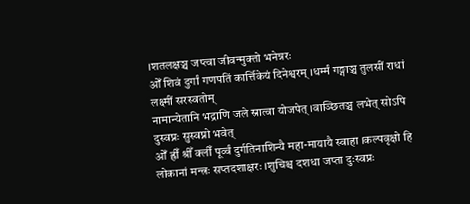।शतलक्षञ्च जप्त्वा जीवन्मुक्तो भनेन्नरः
ओँ शिवं दुर्गां गणपतिं कार्त्तिकेयं दिनेश्वरम् ।धर्म्मं गङ्गाञ्च तुलसीं राधां लक्ष्मीं सरस्वतोम्
नामान्येतानि भद्राणि जले स्नात्वा योजपेत् ।वाञ्छितञ्च लभेत् सोऽपि दुस्वप्नः सुस्वप्नो भवेत्
ओँ ह्रीँ श्रीँ क्लीँ पूर्व्वं दुर्गतिनाशिन्यै महा-मायायै स्वाहा ।कल्पवृक्षो हि लोकानां मन्त्रः सप्तदशाक्षरः ।शुचिश्च दशधा जप्ता दुःस्वप्नः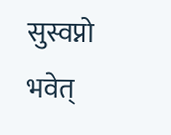सुस्वप्नो भवेत्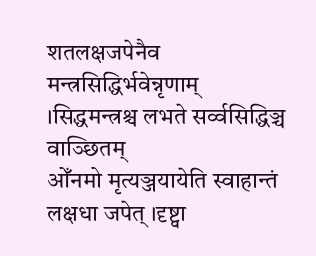शतलक्षजपेनैव मन्त्रसिद्धिर्भवेन्नृणाम् ।सिद्धमन्त्रश्च लभते सर्व्वसिद्धिञ्च वाञ्छितम्
ओँनमो मृत्यञ्जयायेति स्वाहान्तं लक्षधा जपेत् ।दृष्ट्वा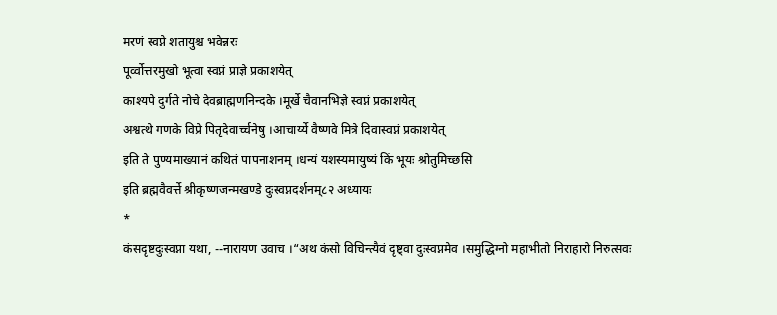मरणं स्वप्ने शतायुश्च भवेन्नरः
पूर्व्वोत्तरमुखो भूत्वा स्वप्नं प्राज्ञे प्रकाशयेत्
काश्यपे दुर्गते नोचे देवब्राह्मणनिन्दके ।मूर्खे चैवानभिज्ञे स्वप्नं प्रकाशयेत्
अश्वत्थे गणके विप्रे पितृदेवार्च्चनेषु ।आचार्य्ये वैष्णवे मित्रे दिवास्वप्नं प्रकाशयेत्
इति ते पुण्यमाख्यानं कथितं पापनाशनम् ।धन्यं यशस्यमायुष्यं किं भूयः श्रोतुमिच्छसि
इति ब्रह्मवैवर्त्ते श्रीकृष्णजन्मखण्डे दुःस्वप्नदर्शनम्८२ अध्यायः
*
कंसदृष्टदुःस्वप्ना यथा, --नारायण उवाच ।“अथ कंसो विचिन्त्यैवं दृष्ट्वा दुःस्वप्नमेव ।समुद्धिग्नो महाभीतो निराहारो निरुत्सवः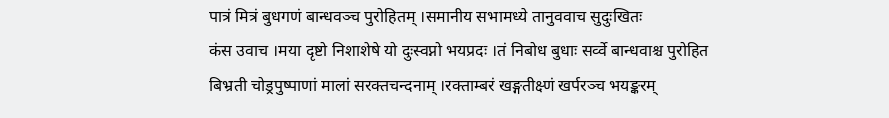पात्रं मित्रं बुधगणं बान्धवञ्च पुरोहितम् ।समानीय सभामध्ये तानुववाच सुदुःखितः
कंस उवाच ।मया दृष्टो निशाशेषे यो दुःस्वप्नो भयप्रदः ।तं निबोध बुधाः सर्व्वे बान्धवाश्च पुरोहित
बिभ्रती चोड्रपुष्पाणां मालां सरक्तचन्दनाम् ।रक्ताम्बरं खङ्गतीक्ष्णं खर्परञ्च भयङ्करम्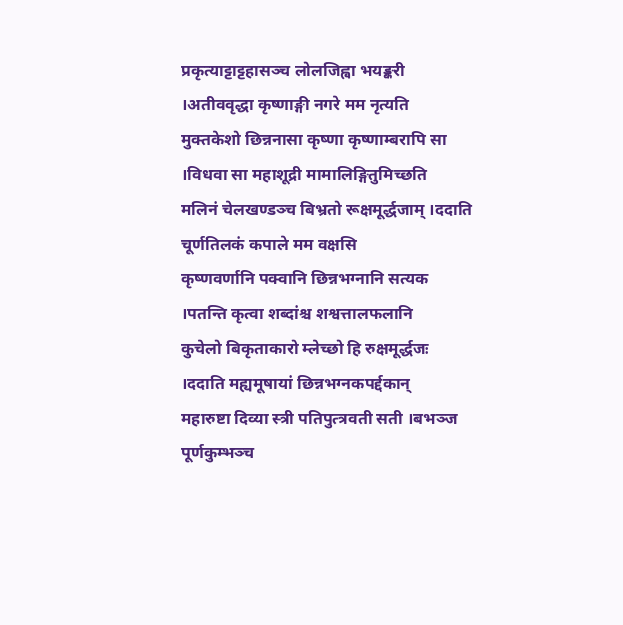प्रकृत्याट्टाट्टहासञ्च लोलजिह्वा भयङ्करी ।अतीववृद्धा कृष्णाङ्गी नगरे मम नृत्यति
मुक्तकेशो छिन्ननासा कृष्णा कृष्णाम्बरापि सा ।विधवा सा महाशूद्री मामालिङ्गितुमिच्छति
मलिनं चेलखण्डञ्च बिभ्रतो रूक्षमूर्द्धजाम् ।ददाति चूर्णतिलकं कपाले मम वक्षसि
कृष्णवर्णानि पक्वानि छिन्नभग्नानि सत्यक ।पतन्ति कृत्वा शब्दांश्च शश्वत्तालफलानि
कुचेलो बिकृताकारो म्लेच्छो हि रुक्षमूर्द्धजः ।ददाति मह्यमूषायां छिन्नभग्नकपर्द्दकान्
महारुष्टा दिव्या स्त्री पतिपुत्त्रवती सती ।बभञ्ज पूर्णकुम्भञ्च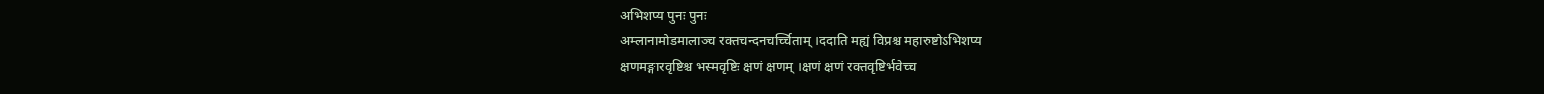अभिशप्य पुनः पुनः
अम्लानामोडमालाञ्च रक्तचन्दनचर्च्चिताम् ।ददाति मह्यं विप्रश्च महारुष्टोऽभिशप्य
क्षणमङ्गारवृष्टिश्च भस्मवृष्टिः क्षणं क्षणम् ।क्षणं क्षणं रक्तवृष्टिर्भवेच्च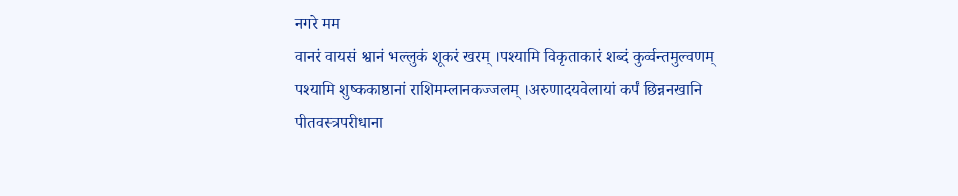नगरे मम
वानरं वायसं श्वानं भल्लुकं शूकरं खरम् ।पश्यामि विकृताकारं शब्दं कुर्व्वन्तमुल्वणम्
पश्यामि शुष्ककाष्ठानां राशिमम्लानकज्जलम् ।अरुणादयवेलायां कर्पं छिन्ननखानि
पीतवस्त्रपरीधाना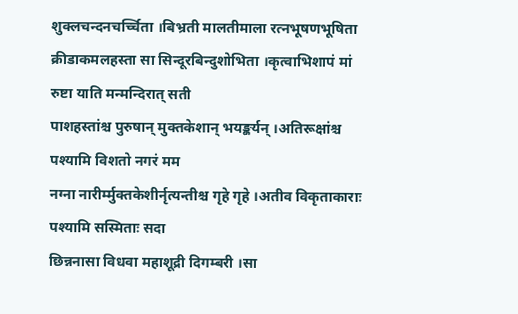शुक्लचन्दनचर्च्चिता ।बिभ्रती मालतीमाला रत्नभूषणभूषिता
क्रीडाकमलहस्ता सा सिन्दूरबिन्दुशोभिता ।कृत्वाभिशापं मां रुष्टा याति मन्मन्दिरात् सती
पाशहस्तांश्च पुरुषान् मुक्तकेशान् भयङ्कर्यन् ।अतिरूक्षांश्च पश्यामि विशतो नगरं मम
नग्ना नारीर्म्मुक्तकेशीर्नृत्यन्तीश्च गृहे गृहे ।अतीव विकृताकाराः पश्यामि सस्मिताः सदा
छिन्ननासा विधवा महाशूद्री दिगम्बरी ।सा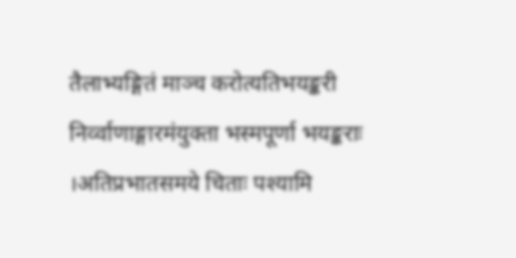तैलाभ्यङ्गितं माञ्च करोत्यतिभयङ्करी
निर्व्वाणाङ्गारमंयुक्ता भस्मपूर्णा भयङ्कराः ।अतिप्रभातसमये चिताः पश्यामि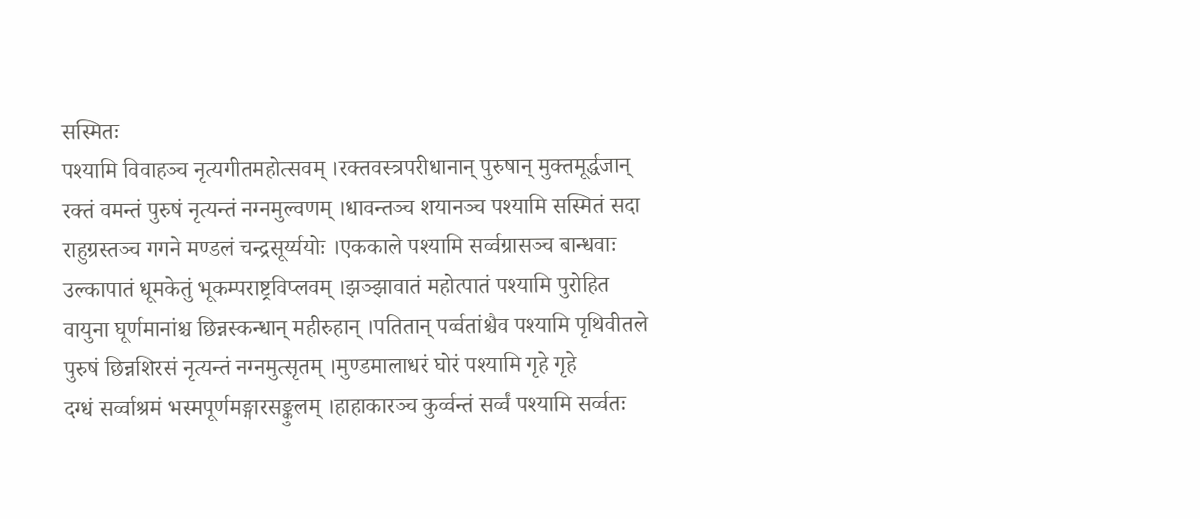सस्मितः
पश्यामि विवाहञ्च नृत्यगीतमहोत्सवम् ।रक्तवस्त्रपरीधानान् पुरुषान् मुक्तमूर्द्धजान्
रक्तं वमन्तं पुरुषं नृत्यन्तं नग्नमुल्वणम् ।धावन्तञ्च शयानञ्च पश्यामि सस्मितं सदा
राहुग्रस्तञ्च गगने मण्डलं चन्द्रसूर्य्ययोः ।एककाले पश्यामि सर्व्वग्रासञ्च बान्धवाः
उल्कापातं धूमकेतुं भूकम्पराष्ट्रविप्लवम् ।झञ्झावातं महोत्पातं पश्यामि पुरोहित
वायुना घूर्णमानांश्च छिन्नस्कन्धान् महीरुहान् ।पतितान् पर्व्वतांश्चैव पश्यामि पृथिवीतले
पुरुषं छिन्नशिरसं नृत्यन्तं नग्नमुत्सृतम् ।मुण्डमालाधरं घोरं पश्यामि गृहे गृहे
दग्धं सर्व्वाश्रमं भस्मपूर्णमङ्गारसङ्कुलम् ।हाहाकारञ्च कुर्व्वन्तं सर्व्वं पश्यामि सर्व्वतः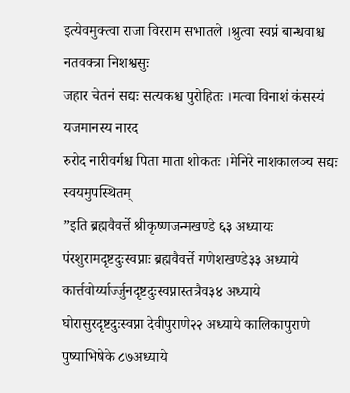इत्येवमुक्त्वा राजा विरराम सभातले ।श्रुत्वा स्वप्नं बान्धवाश्च नतवक्त्रा निशश्वसुः
जहार चेतनं सद्यः सत्यकश्च पुरोहितः ।मत्वा विनाशं कंसस्यं यजमानस्य नारद
रुरोद नारीवर्गश्च पिता माता शोकतः ।मेनिरे नाशकालञ्च सद्यः स्वयमुपस्थितम्
”इति ब्रह्मवैवर्त्ते श्रीकृष्णजन्मखण्डे ६३ अध्यायः
पंरशुरामदृष्टदुःस्वप्नाः ब्रह्मवैवर्त्ते गणेशखण्डे३३ अध्याये कार्त्तवोर्य्यार्ज्जुनदृष्टदुःस्वप्नास्तत्रैव३४ अध्याये घोरासुरदृष्टदुःस्वप्ना देवीपुराणे२२ अध्याये कालिकापुराणे पुष्याभिषेके ८७अध्याये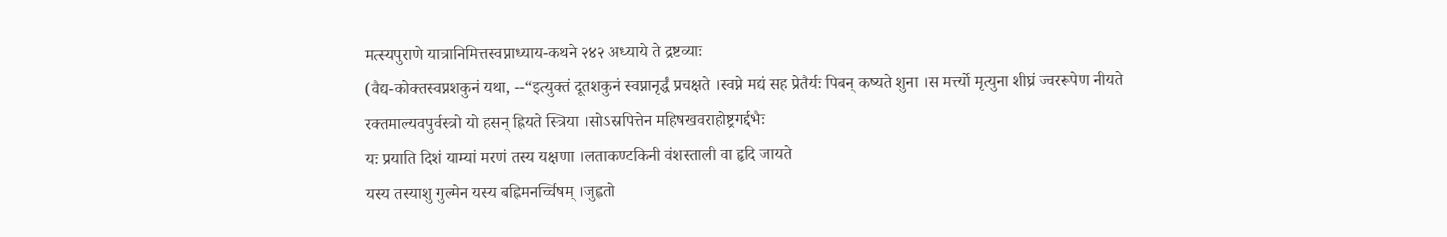मत्स्यपुराणे यात्रानिमित्तस्वप्नाध्याय-कथने २४२ अध्याये ते द्रष्टव्याः
(वैद्य-कोक्तस्वप्नशकुनं यथा, --“इत्युक्तं दूतशकुनं स्वप्नानृर्द्धं प्रचक्षते ।स्वप्ने मद्यं सह प्रेतैर्यः पिबन् कष्यते शुना ।स मर्त्त्यो मृत्युना शीघ्रं ज्वररूपेण नीयते
रक्तमाल्यवपुर्वस्त्रो यो हसन् ह्रियते स्त्रिया ।सोऽस्रपित्तेन महिषखवराहोष्ट्रगर्द्दभैः
यः प्रयाति दिशं याम्यां मरणं तस्य यक्षणा ।लताकण्टकिनी वंशस्ताली वा हृदि जायते
यस्य तस्याशु गुल्मेन यस्य बह्निमनर्च्चिषम् ।जुह्वतो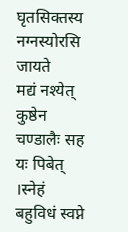घृतसिक्तस्य नग्नस्योरसि जायते
मद्यं नश्येत् कुष्ठेन चण्डालैः सह यः पिबेत् ।स्नेहं बहुविधं स्वप्ने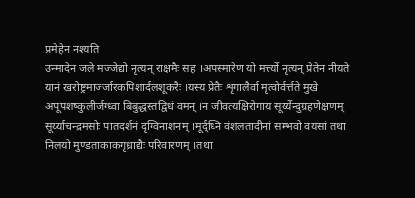प्रमेहेन नश्यति
उन्मादेन जले मज्जेद्यो नृत्यन् राक्षमैः सह ।अपस्मारेण यो मर्त्त्यो नृत्यन् प्रेतेन नीयते
यानं खरोष्ट्रमार्ज्जारकपिशार्दलशूकरैः ।यस्य प्रेतैः शृगालैर्वा मृत्वोर्वर्त्तते मुखे
अपूपशष्कुलीर्जग्ध्वा बिबुद्धस्तद्विधं वमन् ।न जीवत्यक्षिरोगाय सूर्य्येन्दुग्रहणेक्षणम्
सूर्य्याचन्द्रमसोः पातदर्शनं दृग्विनाशनम् ।मूर्द्ध्नि वंशलतादीनां सम्भवो वयसां तथा
निलयो मुण्डताकाकगृध्राद्यैः परिवारणम् ।तथा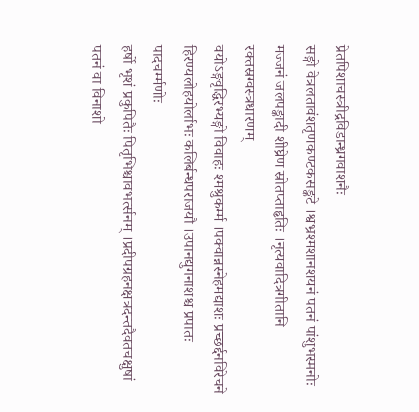प्रेतपिशाचस्त्रीद्रविडान्ध्रगवाशनैः
सङ्गो वेत्रलतावंशतृणकण्टकसङ्कटे ।श्वभ्रश्मशानशयनं पतनं पांशुभस्मनोः
मज्जनं जलपङ्कादी शीघ्रेण स्रोतप्ताहृतिः ।नृत्यवादित्रगीतानि रक्तस्रग्वस्त्रधारणम्
वयोऽङ्गवृद्धिरभ्यङ्गो विवाहः श्मश्रुकर्म्म ।पक्वान्नस्नेहमद्याशः प्रच्छर्द्दनविरेचने
हिरण्यलोहयोर्लाभः कलिर्बन्धपराजयौ ।उपानद्युगनाशश्च प्रपातः पादचर्म्मणोः
हर्षो भृशं प्रकुपितैः पितृभिश्चावभर्त्सनम् ।प्रदीपग्रहनक्षत्रदन्तदैवतचक्षुषां
पतनं वा विनाशो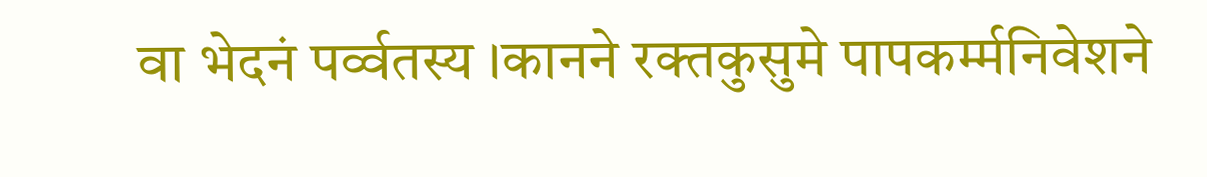वा भेदनं पर्व्वतस्य ।कानने रक्तकुसुमे पापकर्म्मनिवेशने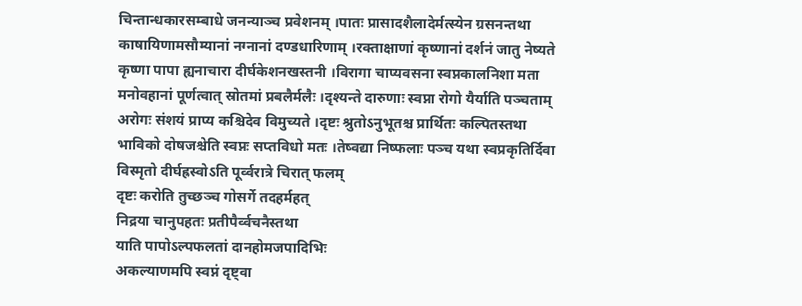चिन्तान्धकारसम्बाधे जनन्याञ्च प्रवेशनम् ।पातः प्रासादशैलादेर्मत्स्येन ग्रसनन्तथा
काषायिणामसौम्यानां नग्नानां दण्डधारिणाम् ।रक्ताक्षाणां कृष्णानां दर्शनं जातु नेष्यते
कृष्णा पापा ह्यनाचारा दीर्घकेशनखस्तनी ।विरागा चाप्यवसना स्वप्नकालनिशा मता
मनोवहानां पूर्णत्वात् स्रोतमां प्रबलैर्मलैः ।दृश्यन्ते दारुणाः स्वप्ना रोगो यैर्याति पञ्चताम्
अरोगः संशयं प्राप्य कश्चिदेव विमुच्यते ।दृष्टः श्रुतोऽनुभूतश्च प्रार्थितः कल्पितस्तथा
भाविको दोषजश्चेति स्वप्नः सप्तविधो मतः ।तेष्वद्या निष्फलाः पञ्च यथा स्वप्रकृतिर्दिवा
विस्मृतो दीर्घह्रस्वोऽति पूर्व्वरात्रे चिरात् फलम्
दृष्टः करोति तुच्छञ्च गोसर्गे तदहर्महत्
निद्रया चानुपहतः प्रतीपैर्व्वचनैस्तथा
याति पापोऽल्पफलतां दानहोमजपादिभिः
अकल्याणमपि स्वप्नं दृष्ट्वा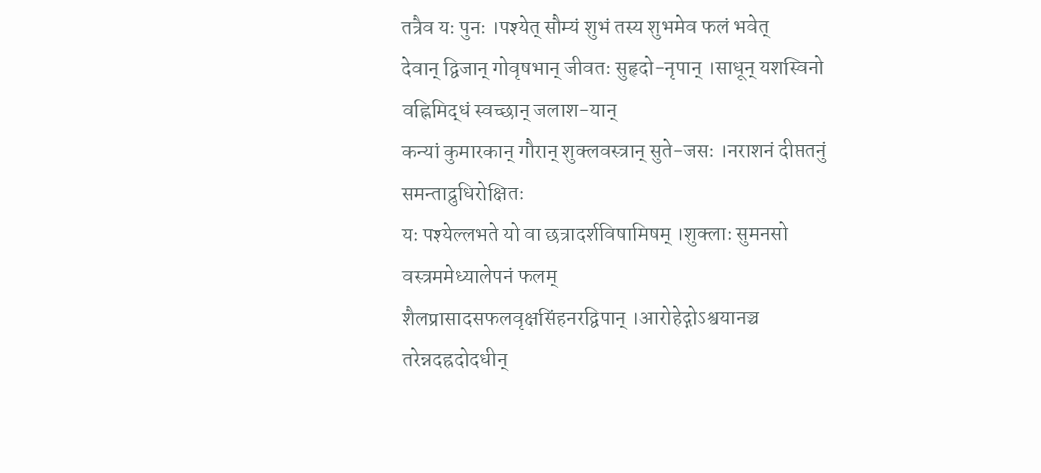तत्रैव यः पुनः ।पश्येत् सौम्यं शुभं तस्य शुभमेव फलं भवेत्
देवान् द्विजान् गोवृषभान् जीवतः सुहृदो-नृपान् ।साधून् यशस्विनो वह्निमिद्धं स्वच्छान् जलाश-यान्
कन्यां कुमारकान् गौरान् शुक्लवस्त्रान् सुते-जसः ।नराशनं दीप्ततनुं समन्ताद्रुधिरोक्षितः
यः पश्येल्लभते यो वा छत्रादर्शविषामिषम् ।शुक्लाः सुमनसो वस्त्रममेध्यालेपनं फलम्
शैलप्रासादसफलवृक्षसिंहनरद्विपान् ।आरोहेद्गोऽश्वयानञ्च तरेन्नदह्रदोदधीन्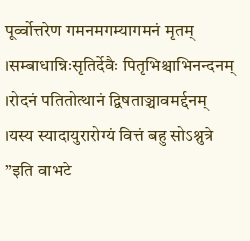पूर्व्वोत्तरेण गमनमगम्यागमनं मृतम् ।सम्बाधान्निःसृतिर्देवैः पितृभिश्चाभिनन्दनम् ।रोदनं पतितोत्थानं द्विषताञ्चावमर्द्दनम् ।यस्य स्यादायुरारोग्यं वित्तं बहु सोऽश्नुत्रे
”इति वाभटे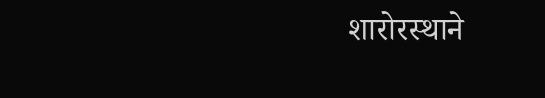शारोरस्थाने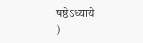षष्ठेऽध्याये
)